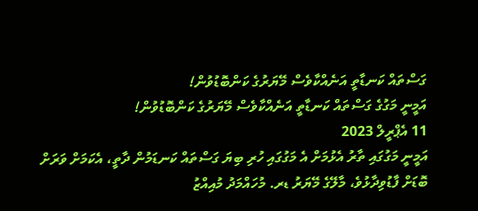ގަސްތައް ކަނޑާތީ އަނެއްކާވެސް މޭޔަރުގެ ކަންބޮޑުވުން!
އަމީނީ މަގުގެ ގަސްތައް ކަނޑާތީ އަނެއްކާވެސް މޭޔަރުގެ ކަންބޮޑުވުން!
11 އެޕްރީލް 2023
އަމީނީ މަގުގައި ތާރު އެޅުމަށް އެ މަގުގައި ހުރި ބިޔަ ގަސްތައް ކަނޑަމުން ދާތީ، އެކަމަށް ވަރަށް ބޮޑަށް ފާޑުވިދާޅުވެ، މާލޭގެ މޭޔަރު ޑރ. މުހައްމަދު މުއިއްޒު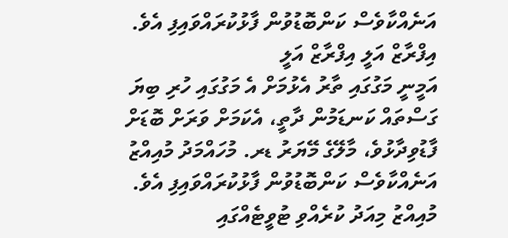އަނެއްކާވެސް ކަންބޮޑުވުން ފާޅުކުރައްވައިފި އެވެ.
އިފްރާޒް އަލީ އިފްރާޒް އަލީ
އަމީނީ މަގުގައި ތާރު އެޅުމަށް އެ މަގުގައި ހުރި ބިޔަ ގަސްތައް ކަނޑަމުން ދާތީ، އެކަމަށް ވަރަށް ބޮޑަށް ފާޑުވިދާޅުވެ، މާލޭގެ މޭޔަރު ޑރ. މުހައްމަދު މުއިއްޒު އަނެއްކާވެސް ކަންބޮޑުވުން ފާޅުކުރައްވައިފި އެވެ.
މުއިއްޒު މިއަދު ކުރެއްވި ޓުވީޓެއްގައި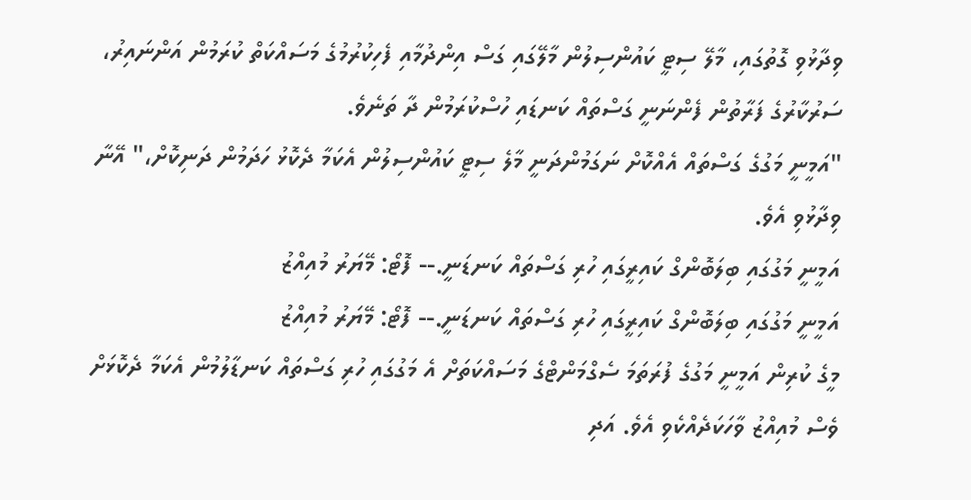ވިދާޅުވި ގޮތުގައި، މާލޭ ސިޓީ ކައުންސިލުން މާލޭގައި ގަސް އިންދުމާއި ފެހިކުރުމުގެ މަސައްކަތް ކުރަމުން އަންނައިރު، ސަރުކާރުގެ ފަރާތުން ފެންނަނީ ގަސްތައް ކަނޑައި ހުސްކުރަމުން ދާ ތަނެވެ.
"އަމީނީ މަގުގެ ގަސްތައް އެއްކޮށް ނަގަމުންދަނީ މާލެ ސިޓީ ކައުންސިލުން އެކަމާ ދެކޮޅު ހަދަމުން ދަނިކޮށް،" އޭނާ ވިދާޅުވި އެވެ.
އަމީނީ މަގުގައި ބިލަބޮންގް ކައިރީގައި ހުރި ގަސްތައް ކަނޑަނީ.-- ފޮޓޯ: މޭޔަރު މުއިއްޒު
އަމީނީ މަގުގައި ބިލަބޮންގް ކައިރީގައި ހުރި ގަސްތައް ކަނޑަނީ.-- ފޮޓޯ: މޭޔަރު މުއިއްޒު
މީގެ ކުރިން އަމީނީ މަގުގެ ފުރަތަމަ ސެގްމަންޓްގެ މަސައްކަތަށް އެ މަގުގައި ހުރި ގަސްތައް ކަނޑާލުމުން އެކަމާ ދެކޮޅަށް ވެސް މުއިއްޒު ވާހަކަދެއްކެވި އެވެ. އަދި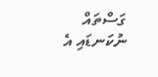ގަސްތައް ނުކަނޑައި އެ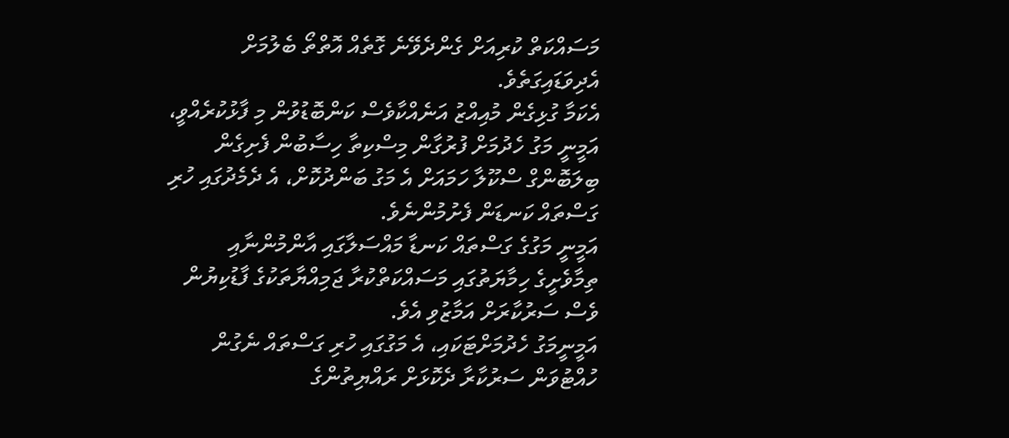މަސައްކަތް ކުރިއަށް ގެންދެވޭނެ ގޮތެއް އޮތްތޯ ބެލުމަށް އެދިވަޑައިގަތެވެ.
އެކަމާ ގުޅިގެން މުއިއްޒު އަނެއްކާވެސް ކަންބޮޑުވުން މި ފާޅުކުރެއްވީ، އަމީނީ މަގު ހެދުމަށް ފުރުގާން މިސްކިތާ ހިސާބުން ފެށިގެން ބިލަބޮންގް ސްކޫލާ ހަމައަށް އެ މަގު ބަންދުކޮށް، އެ ދެމެދުގައި ހުރި ގަސްތައް ކަނޑަން ފެށުމުންނެވެ.
އަމީނީ މަގުގެ ގަސްތައް ކަނޑާ މައްސަލާގައި އާންމުންނާއި ތިމާވެށީގެ ހިމާޔަތުގައި މަސައްކަތްކުރާ ޖަމިއްޔާތަކުގެ ފާޑުކިޔުން ވެސް ސަރުކާރަށް އަމާޒުވި އެވެ.
އަމީނީމަގު ހެދުމަށްޓަކައި، އެ މަގުގައި ހުރި ގަސްތައް ނެގުން ހުއްޓުވަން ސަރުކާރާ ދެކޮޅަށް ރައްޔިތުންގެ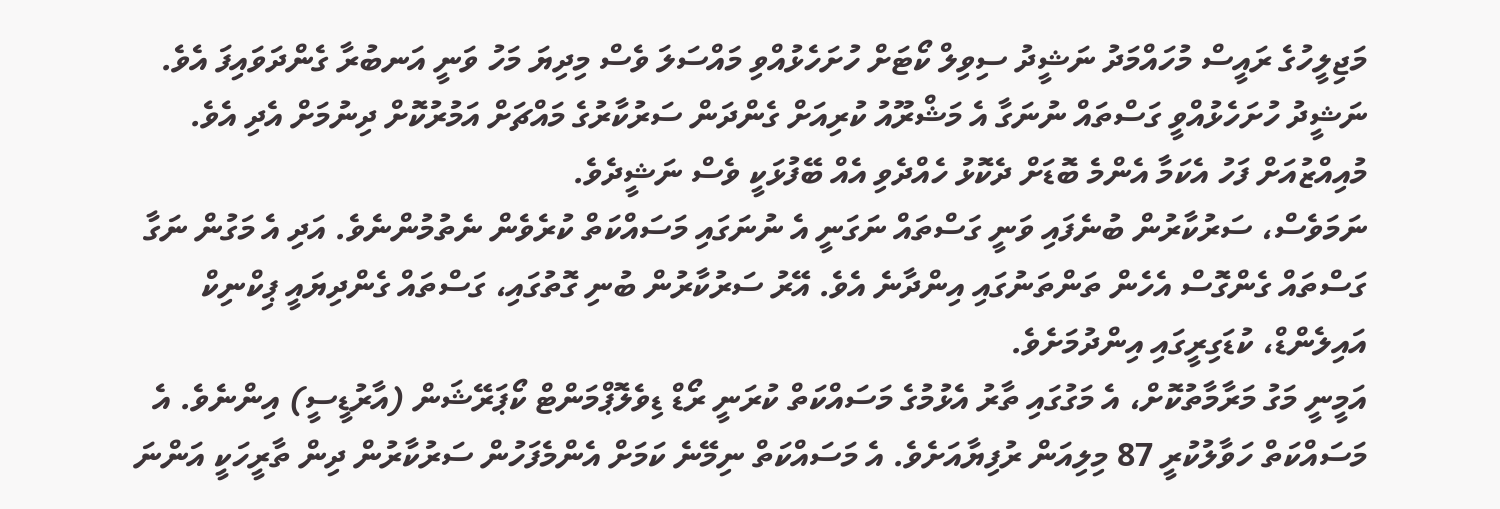މަޖިލީހުގެ ރައީސް މުހައްމަދު ނަޝީދު ސިވިލް ކޯޓަށް ހުށަހެޅުއްވި މައްސަލަ ވެސް މިދިޔަ މަހު ވަނީ އަނބުރާ ގެންދަވައިފަ އެވެ. ނަޝީދު ހުށަހެޅުއްވީ ގަސްތައް ނުނަގާ އެ މަޝްރޫއު ކުރިއަށް ގެންދަން ސަރުކާރުގެ މައްޗަށް އަމުރުކޮށް ދިނުމަށް އެދި އެވެ. މުއިއްޒުއަށް ފަހު އެކަމާ އެންމެ ބޮޑަށް ދެކޮޅު ހެއްދެވި އެއް ބޭފުޅަކީ ވެސް ނަޝީދެވެ.
ނަމަވެސް، ސަރުކާރުން ބުނެފައި ވަނީ ގަސްތައް ނަގަނީ އެ ނުނަގައި މަސައްކަތް ކުރެވެން ނެތުމުންނެވެ. އަދި އެ މަގުން ނަގާ ގަސްތައް ގެންގޮސް އެހެން ތަންތަނުގައި އިންދާނެ އެވެ. އޭރު ސަރުކާރުން ބުނި ގޮތުގައި، ގަސްތައް ގެންދިޔައީ ޕިކްނިކް އައިލެންޑް، ކުޑަގިރީގައި އިންދުމަށެވެ.
އަމީނީ މަގު މަރާމާތުކޮށް، އެ މަގުގައި ތާރު އެޅުމުގެ މަސައްކަތް ކުރަނީ ރޯޑް ޑިވެލޮޕްމަންޓް ކޯޕަރޭޝަން (އާރުޑީސީ) އިންނެވެ. އެ މަސައްކަތް ހަވާލުކުރީ 87 މިލިއަން ރުފިޔާއަށެވެ. އެ މަސައްކަތް ނިމޭނެ ކަމަށް އެންމެފަހުން ސަރުކާރުން ދިން ތާރީހަކީ އަންނަ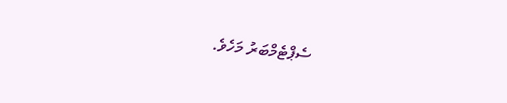ސެޕްޓެމްބަރު މަހެވެ.